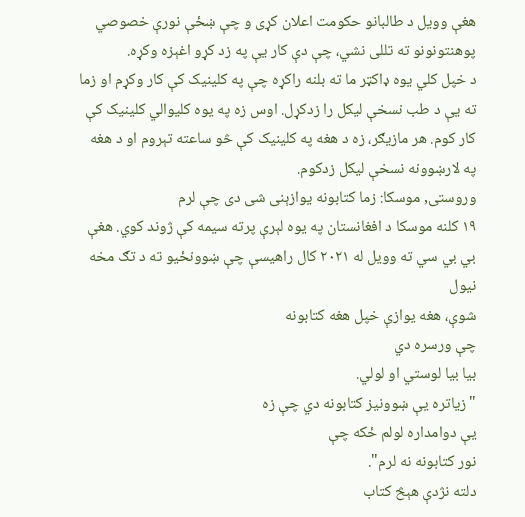هغې وویل د طالبانو حکومت اعلان کړی و چې ښځې نورې خصوصي پوهنتونونو ته تللی نشي، چې دې کار یې په زد کړو اغېزه وکړه.
د خپل کلي یوه ډاکټر ما ته بلنه راکړه چې په کلینیک کې کار وکړم او زما ته یې د طب نسخې لیکل را زدکړل. اوس زه په یوه کلیوالي کلینیک کې کار کوم. هر مازیګر، زه د هغه په کلینیک کې څو ساعته تېروم او د هغه په لارښوونه نسخې لیکل زدکوم.
وروستی, موسکا: زما کتابونه یوازېنی شی دی چې لرم
۱۹ کلنه موسکا د افغانستان په یوه لېرې پرته سیمه کې ژوند کوي. هغې بي بي سي ته وویل له ۲۰۲۱ کال راهیسې چې ښوونځیو ته د تګ مخه نیول
شوې، هغه یوازې خپل هغه کتابونه
چې ورسره دي
بیا بیا لوستي او لولي.
"زیاتره یې ښوونیز کتابونه دي چې زه
یې دوامداره لولم ځکه چې
نور کتابونه نه لرم".
دلته نژدې هېڅ کتاب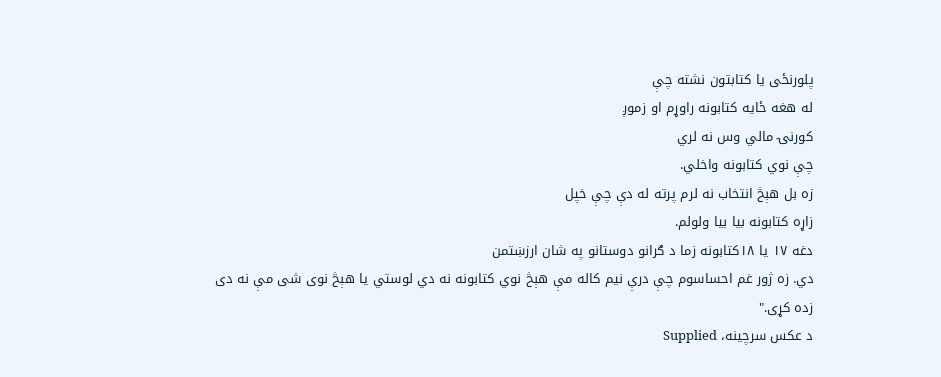پلورنځی یا کتابتون نشته چې
له هغه ځایه کتابونه راوړم او زموږ
کورنۍ مالي وس نه لري
چې نوي کتابونه واخلي.
زه بل هېڅ انتخاب نه لرم پرته له دې چې خپل
زاړه کتابونه بیا بیا ولولم.
دغه ۱۷ یا ۱۸کتابونه زما د ګرانو دوستانو په شان ارزښتمن
دي. زه ژور غم احساسوم چې درې نیم کاله مې هېڅ نوي کتابونه نه دي لوستي یا هېڅ نوی شی مې نه دی زده کړی."
د عکس سرچینه، Supplied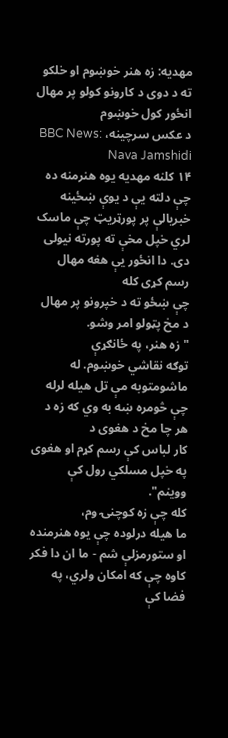مهدیه: زه هنر خوښوم او خلکو ته د دوی د کارونو کولو پر مهال انځور کول خوښوم
د عکس سرچینه، BBC News: Nava Jamshidi
۱۴ کلنه مهدیه یوه هنرمنه ده چې دلته یې د یوې ښځینه خبريالې پر پورټریټ چې ماسک لري خپل مخې ته پورته نیولی دی. دا انځور یې هغه مهال رسم کړی کله
چې ښځو ته د خپرونو پر مهال د مخ پټولو امر وشو.
"زه هنر، په ځانګړې
توګه نقاشي خوښوم. له ماشومتوبه مې تل هیله لرله چې څومره ښه به وي که زه د هر چا مخ د هغوی د
کار لباس کې رسم کړم او هغوی په خپل مسلکي رول کې ووینم".
کله چې زه کوچنۍ وم،
ما هیله درلوده چې یوه هنرمنده او ستورمزلې شم - ما ان دا فکر کاوه چې که امکان ولري، په
فضا کې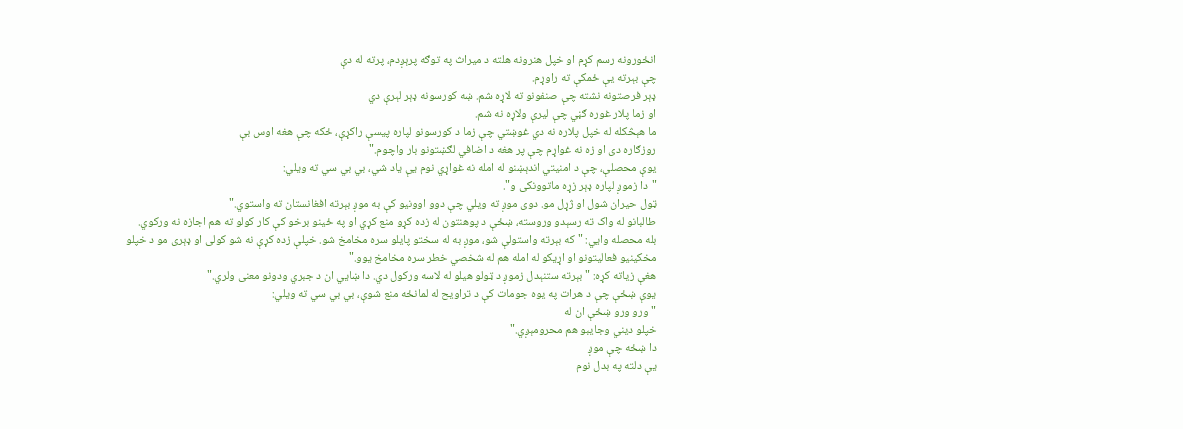انځورونه رسم کړم او خپل هنرونه هلته د میراث په توګه پرېږدم، پرته له دې
چې بېرته یې ځمکې ته راوړم.
ډېر فرصتونه نشته چې صنفونو ته لاړه شم. ښه کورسونه ډېر لېرې دي
او زما پلار غوره ګڼي چې لیرې ولاړه نه شم.
ما هېڅکله له خپل پلاره نه دي غوښتي چې زما د کورسونو لپاره پیسې راکړې، ځکه چې هغه اوس بې
روزګاره دی او زه نه غواړم چې پر هغه د اضافي لګښتونو بار واچوم."
یوې محصلې، چې د امنیتي اندېښنو له امله نه غواړي نوم یې یاد شي، بي بي سي ته ویلي:
"دا زموږ لپاره ډېر زړه ماتوونکی و".
ټول حیران شول او ژړل مو. دوی موږ ته ویلي چې دوو اوونیو کې به موږ بېرته افغانستان ته واستوي."
طالبانو له واک ته رسېدو وروسته، ښځې د پوهنتون له زده کړو منع کړي او په ځینو برخو کې کار کولو ته هم اجازه نه ورکوي.
بله محصله وايي: "که بېرته واستولې شو، موږ به له سختو پایلو سره مخامخ شو. خپلې زده کړې نه شو کولی او ډېری مو د خپلو مخکینیو فعالیتونو او اړیکو له امله هم له شخصي خطر سره مخامخ یوو."
هغې زیاته کړه: "بېرته ستنېدل زموږ د ټولو هیلو له لاسه ورکول دي. دا ښايي ان د جبري ودونو معنی ولري."
یوې ښځې چې د هرات په یوه جومات کې د تراویح له لمانځه منع شوې، بي بي سي ته ویلي:
"ورو ورو ښځې ان له
خپلو دیني وجایبو هم محرومېږي."
دا ښځه چې موږ
یې دلته په بدل نوم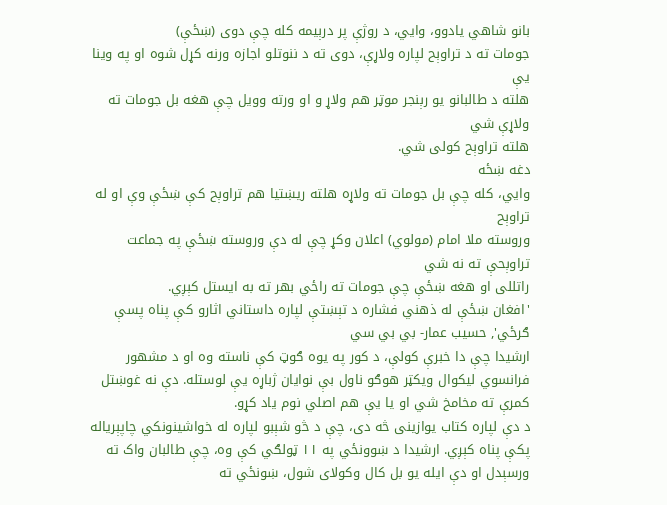بانو شاهي یادوو، وايي، د روژې پر درېیمه کله چې دوی (ښځې)
جومات ته د تراوېح لپاره ولاړې، دوی ته د ننوتلو اجازه ورنه کړل شوه او په وینا یې
هلته د طالبانو یو رېنجر موټر هم ولاړ و او ورته وویل چې هغه بل جومات ته ولاړې شي
هلته تراوېح کولی شي.
دغه ښځه
وايي، کله چې بل جومات ته ولاړه هلته ریښتیا هم تراوېح کې ښځې وې او له تراوېح
وروسته ملا امام (مولوي) اعلان وکړ چې له دې وروسته ښځې په جماعت تراوېحې ته نه شي
راتللی او هغه ښځې چې جومات ته راځي بهر ته به ایستل کېږي.
'افغان ښځې له ذهني فشاره د تېښتې لپاره داستاني اثارو کې پناه پسې ګرځي', حسیب عمار- بي بي سي
ارشیدا چې دا خبرې کولې، د کور په یوه ګوټ کې ناسته وه او د مشهور فرانسوي لیکوال ویکټر هوګو ناول بې نوایان ژباړه یې لوستله. دې نه غوښتل کمرې ته مخامخ شي او یا یې هم اصلي نوم یاد کړو.
د دې لپاره کتاب یوازینی څه دی، چې د څو شېبو لپاره له خواشینونکي چاپېریاله پکې پناه کېږي. ارشیدا د ښوونځي په ۱۱ ټولګي کې وه، چې طالبان واک ته ورسېدل او دې ایله یو بل کال وکولای شول، ښونځي ته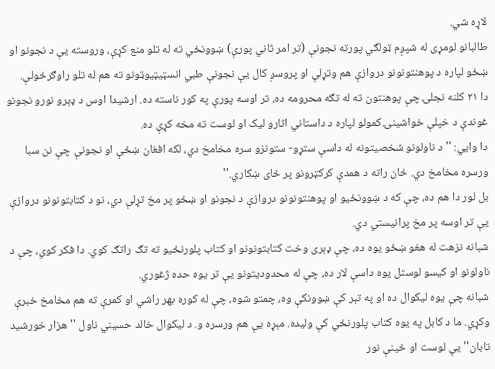لاړه شي.
طالبانو لومړی له شپږم ټولګي پورته نجونې (تر امر ثاني پورې) ښوونځي ته له تلو منع کړې، وروسته یې د نجونو او ښځو لپاره د پوهنتونونو دروازې هم وتړلې او پروسږ کال یې نجونې طبي انسټیټیوټونو ته هم له تلو راوګرځولې.
دا ۲۱ کلنه نجلۍ چې پوهنتون ته له تګه محرومه ده، تر اوسه پورې په کور ناسته ده. ارشیدا اوس د ډېرو نورو نجونو غوندې د خپلې خواشینۍ کمولو لپاره د داستاني اثارو لیک او لوست ته مخه کړې ده.
دا وايي: '' د ناولونو شخصیتونه له داسې ستړو- ستونزو سره مخامخ دي، لکه افغان ښځې او نجونې چې نن سبا ورسره مخامخ دي. ځان راته د همدې کرکټرونو پر ځای ښکاري.''
بل لور دا هم ده، چې که د ښوونځیو او پوهنتونونو دروازې د نجونو او ښځو پر مخ تړلې دي، نو د کتابتونونو دروازې یې تر اوسه پر مخ پرانیستي دي.
شبانه نزهت له هغو ښځو یوه ده، چې ډېری وخت کتابتونونو او کتاب پلورنځیو ته تګ راتګ کوي. دا فکر کوي، چې د ناولونو او کیسو لوستل یوه داسې لار ده، چې له محدودیتونو یې تر یوه حده ژغوري.
شبانه چې یوه لیکوال ده او په تېر کې ښوونکې وه، چمتو شوه، چې له کوره بهر راشي او کمرې ته هم مخامخ خبرې وکړي. ما د کابل په یوه کتاب پلورنځي کې ولیده. مېړه یې هم ورسره و. د لیکوال خالد حسیني ناول ''هزار خورشید تابان'' یې لوست او ځینې نور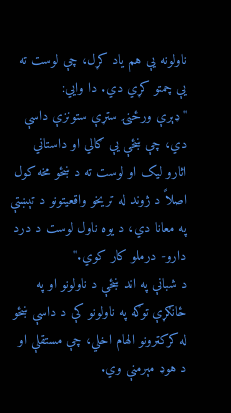ناولونه یې هم یاد کړل، چې لوست ته یې چمتو کړي دي. دا وايي:
''ډېرې ورځنۍ ستړې ستونزې داسې دي، چې ښځې یې ګالي او داستاني اثارو لیک او لوست ته د ښځو مخه کول اصلاً د ژوند له تریخو واقعیتونو د تېښتې په معانا دي، د یوه ناول لوست د درد دارو- درملو کار کوي.''
د شبانې په اند ښځې د ناولونو او په ځانګړې توګه په ناولونو کې د داسې ښځو له کرکټرونو الهام اخلي، چې مستقلې او د هوډ مېرمنې وي.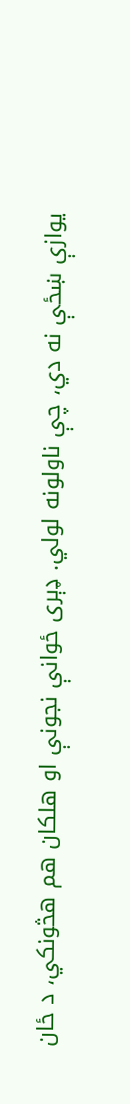یوازې ښځې نه دي، چې ناولونه لولي. ډېری ځوانې نجونې او هلکان هم هڅونکي، د ځان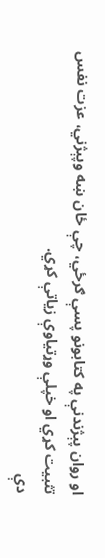او روان پېژندنې په کتابونو پسې ګرځي، چې ځان ښه وپېژني، عزت نفس تثبیت کړي او خپلې وړتیاوې زیاتې کړي.
دې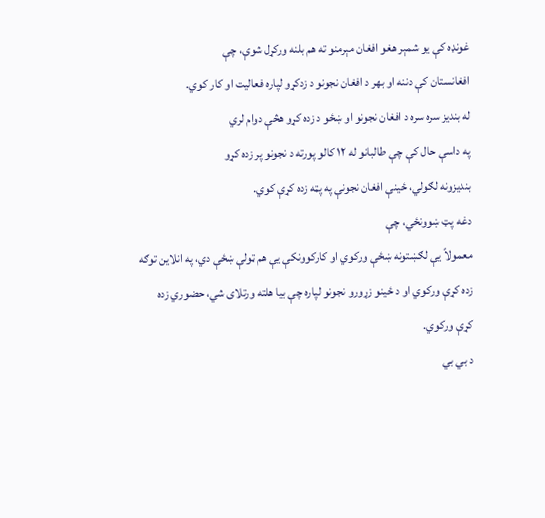غونډه کې یو شمېر هغو افغان مېرمنو ته هم بلنه ورکړل شوې، چې
افغانستان کې دننه او بهر د افغان نجونو د زدکړو لپاره فعالیت او کار کوي.
له بندیز سره سره د افغان نجونو او ښځو د زده کړو هڅې دوام لري
په داسې حال کې چې طالبانو له ۱۲ کالو پورته د نجونو پر زده کړو
بندیزونه لګولي، ځینې افغان نجونې په پټه زده کړې کوي.
دغه پټ ښوونځي، چې
معمولاً یې لګښتونه ښځې ورکوي او کارکوونکې یې هم ټولې ښځې دي، په انلاین توګه
زده کړې ورکوي او د ځینو زړورو نجونو لپاره چې بیا هلته ورتلای شي، حضوري زده کړې ورکوي.
د بي بي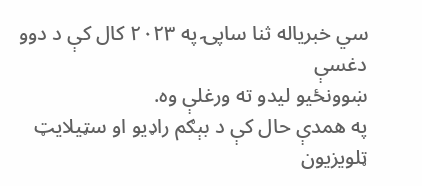سي خبریاله ثنا ساپۍ په ۲۰۲۳ کال کې د دوو دغسې
ښوونځیو لیدو ته ورغلې وه.
په همدې حال کې د بېګم راډیو او سټیلایټ ټلویزیون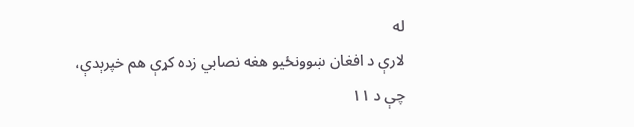له
لارې د افغان ښوونځیو هغه نصابي زده کړې هم خپرېدې، چې د ۱۱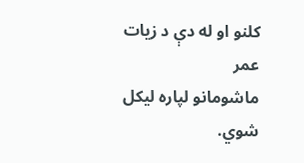کلنو او له دې د زیات عمر
ماشومانو لپاره لیکل شوي.